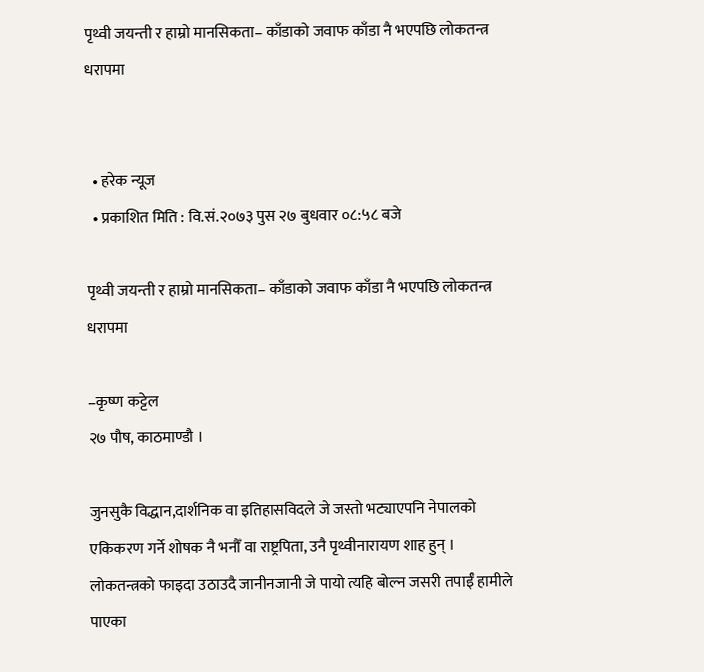पृथ्वी जयन्ती र हाम्रो मानसिकता– काँडाको जवाफ काँडा नै भएपछि लोकतन्त्र धरापमा


  • हरेक न्यूज
  • प्रकाशित मिति : वि.सं.२०७३ पुस २७ बुधवार ०८:५८ बजे

पृथ्वी जयन्ती र हाम्रो मानसिकता– काँडाको जवाफ काँडा नै भएपछि लोकतन्त्र धरापमा

–कृष्ण कट्टेल
२७ पौष, काठमाण्डौ ।

जुनसुकै विद्धान,दार्शनिक वा इतिहासविदले जे जस्तो भट्याएपनि नेपालको एकिकरण गर्ने शोषक नै भनौँ वा राष्ट्रपिता, उनै पृथ्वीनारायण शाह हुन् ।
लोकतन्त्रको फाइदा उठाउदै जानीनजानी जे पायो त्यहि बोल्न जसरी तपाईँ हामीले पाएका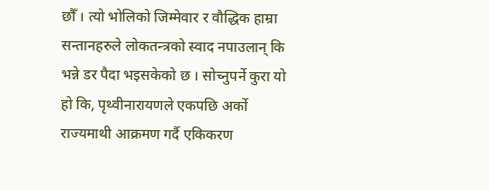छौँ । त्यो भोलिको जिम्मेवार र वौद्धिक हाम्रा सन्तानहरुले लोकतन्त्रको स्वाद नपाउलान् कि भन्ने डर पैदा भइसकेको छ । सोच्नुपर्ने कुरा यो हो कि, पृथ्वीनारायणले एकपछि अर्को राज्यमाथी आक्रमण गर्दै एकिकरण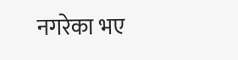नगरेका भए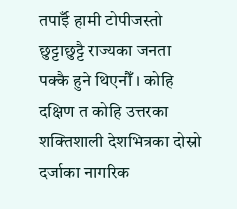तपाईँ हामी टोपीजस्तो छुट्टाछुट्टै राज्यका जनता पक्कै हुने थिएनौँ । कोहि दक्षिण त कोहि उत्तरका शक्तिशाली देशभित्रका दोस्रो दर्जाका नागरिक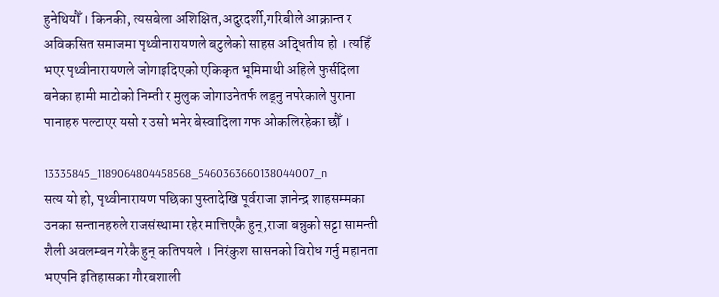हुनेथियौँ । किनकी, त्यसबेला अशिक्षित,अदुरदर्शी,गरिबीले आक्रान्त र अविकसित समाजमा पृथ्वीनारायणले बटुलेको साहस अद्धितीय हो । त्यहिँ भएर पृथ्वीनारायणले जोगाइदिएको एकिकृत भूमिमाथी अहिले फुर्सदिला बनेका हामी माटोको निम्ती र मुलुक जोगाउनेतर्फ लड्नु नपरेकाले पुराना पानाहरु पल्टाएर यसो र उसो भनेर बेस्वादिला गफ ओकलिरहेका छौँ ।

13335845_1189064804458568_5460363660138044007_n
सत्य यो हो, पृथ्वीनारायण पछिका पुस्तादेखि पूर्वराजा ज्ञानेन्द्र शाहसम्मका उनका सन्तानहरुले राजसंस्थामा रहेर मात्तिएकै हुन्,राजा बन्नुको सट्टा सामन्ती शैली अवलम्बन गरेकै हुन् कतिपयले । निरंकुश सासनको विरोध गर्नु महानता भएपनि इतिहासका गौरबशाली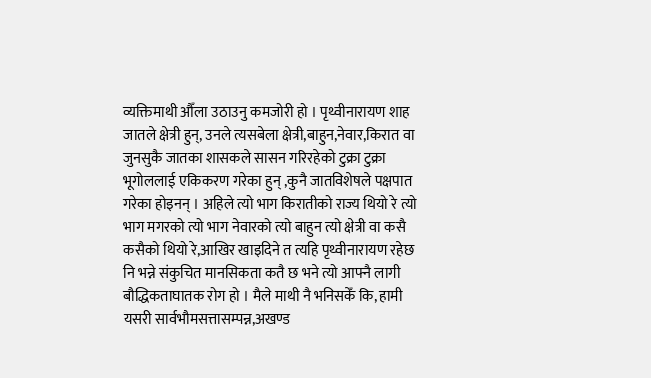व्यक्तिमाथी औँला उठाउनु कमजोरी हो । पृथ्वीनारायण शाह जातले क्षेत्री हुन्, उनले त्यसबेला क्षेत्री,बाहुन,नेवार,किरात वा जुनसुकै जातका शासकले सासन गरिरहेको टुक्रा टुक्रा भूगोललाई एकिकरण गरेका हुन् ,कुनै जातविशेषले पक्षपात गरेका होइनन् । अहिले त्यो भाग किरातीको राज्य थियो रे त्यो भाग मगरको त्यो भाग नेवारको त्यो बाहुन त्यो क्षेत्री वा कसै कसैको थियो रे,आखिर खाइदिने त त्यहि पृथ्वीनारायण रहेछ नि भन्ने संकुचित मानसिकता कतै छ भने त्यो आफ्नै लागी बौद्धिकताघातक रोग हो । मैले माथी नै भनिसकेँ कि, हामी यसरी सार्वभौमसत्तासम्पन्न,अखण्ड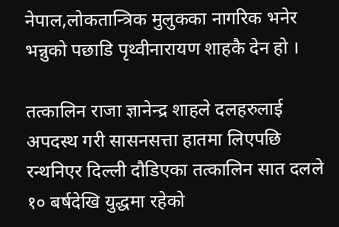नेपाल,लोकतान्त्रिक मुलुकका नागरिक भनेर भन्नुको पछाडि पृथ्वीनारायण शाहकै देन हो ।

तत्कालिन राजा ज्ञानेन्द्र शाहले दलहरुलाई अपदस्थ गरी सासनसत्ता हातमा लिएपछि रन्थनिएर दिल्ली दौडिएका तत्कालिन सात दलले १० बर्षदेखि युद्धमा रहेको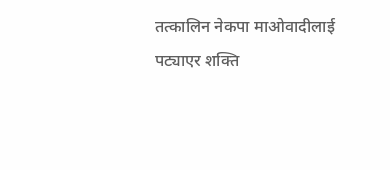तत्कालिन नेकपा माओवादीलाई पट्याएर शक्ति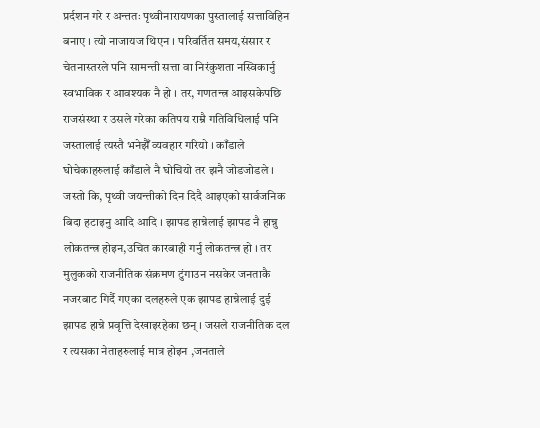प्रर्दशन गरे र अन्ततः पृथ्वीनारायणका पुस्तालाई सत्ताविहिन बनाए । त्यो नाजायज थिएन । परिवर्तित समय,संसार र चेतनास्तरले पनि सामन्ती सत्ता वा निरंकुशता नस्विकार्नु स्वभाविक र आवश्यक नै हो । तर, गणतन्त्र आइसकेपछि राजसंस्था र उसले गरेका कतिपय राम्रै गतिविधिलाई पनि जस्तालाई त्यस्तै भनेझैँ व्यवहार गरियो । काँडाले घोचेकाहरुलाई काँडाले नै घोचियो तर झनै जोडजोडले । जस्तो कि, पृथ्वी जयन्तीको दिन दिदै आइएको सार्वजनिक बिदा हटाइनु आदि आदि । झापड हान्नेलाई झापड नै हान्नु लोकतन्त्र होइन,उचित कारबाही गर्नु लोकतन्त्र हो । तर मुलुकको राजनीतिक संक्रमण टुंगाउन नसकेर जनताकै नजरबाट गिर्दै गएका दलहरुले एक झापड हान्नेलाई दुई झापड हान्ने प्रवृत्ति देखाइरहेका छन् । जसले राजनीतिक दल र त्यसका नेताहरुलाई मात्र होइन ,जनताले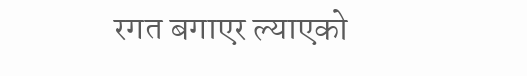रगत बगाएर ल्याएको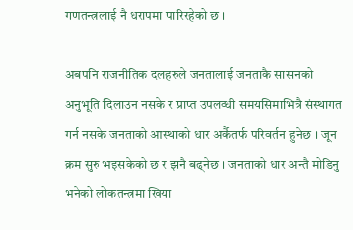गणतन्त्रलाई नै धरापमा पारिरहेको छ ।

अबपनि राजनीतिक दलहरुले जनतालाई जनताकै सासनको अनुभूति दिलाउन नसके र प्राप्त उपलव्धी समयसिमाभित्रै संस्थागत गर्न नसके जनताको आस्थाको धार अर्कैतर्फ परिवर्तन हुनेछ । जून क्रम सुरु भइसकेको छ र झनै बढ्नेछ । जनताको धार अन्तै मोडिनु भनेको लोकतन्त्रमा खिया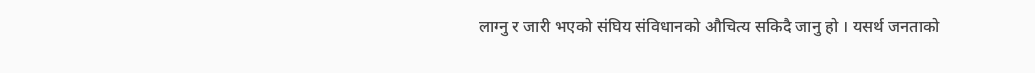लाग्नु र जारी भएको संघिय संविधानको औचित्य सकिदै जानु हो । यसर्थ जनताको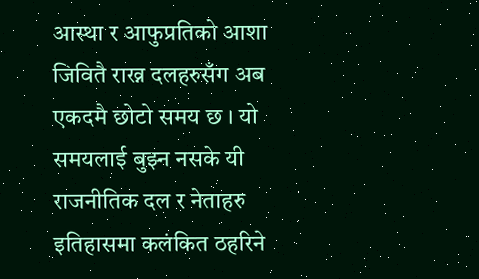आस्था र आफुप्रतिको आशा जिवितै राख्न दलहरुसँग अब एकदमै छोटो समय छ । यो समयलाई बुझ्न नसके यी राजनीतिक दल र नेताहरु इतिहासमा कलंकित ठहरिने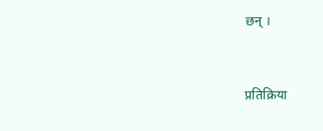छन् ।


प्रतिक्रिया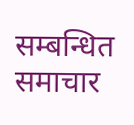सम्बन्धित समाचार